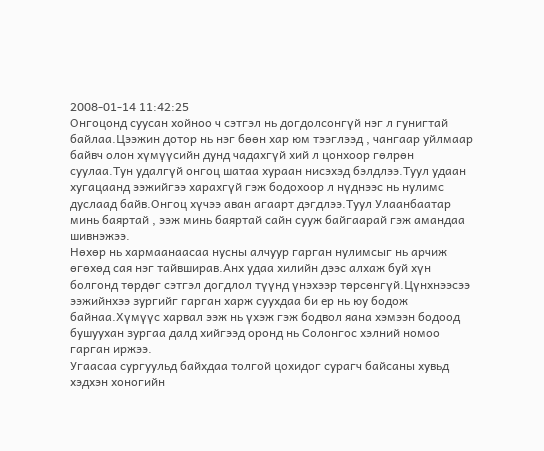2008-01-14 11:42:25
Онгоцонд суусан хойноо ч сэтгэл нь догдолсонгүй нэг л гунигтай байлаа.Цээжин дотор нь нэг бөөн хар юм тээглээд , чангаар уйлмаар байвч олон хүмүүсийн дунд чадахгүй хий л цонхоор гөлрөн суулаа.Тун удалгүй онгоц шатаа хураан нисэхэд бэлдлээ.Туул удаан хугацаанд ээжийгээ харахгүй гэж бодохоор л нүднээс нь нулимс дуслаад байв.Онгоц хүчээ аван агаарт дэгдлээ.Туул Улаанбаатар минь баяртай , ээж минь баяртай сайн сууж байгаарай гэж амандаа шивнэжээ.
Нөхөр нь хармаанаасаа нусны алчуур гарган нулимсыг нь арчиж өгөхөд сая нэг тайвширав.Анх удаа хилийн дээс алхаж буй хүн болгонд төрдөг сэтгэл догдлол түүнд үнэхээр төрсөнгүй.Цүнхнээсээ ээжийнхээ зургийг гарган харж суухдаа би ер нь юу бодож байнаа.Хүмүүс харвал ээж нь үхэж гэж бодвол яана хэмээн бодоод бушуухан зургаа далд хийгээд оронд нь Солонгос хэлний номоо гарган иржээ.
Угаасаа сургуульд байхдаа толгой цохидог сурагч байсаны хувьд хэдхэн хоногийн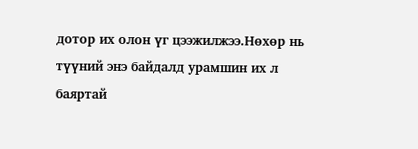дотор их олон үг цээжилжээ.Нөхөр нь түүний энэ байдалд урамшин их л баяртай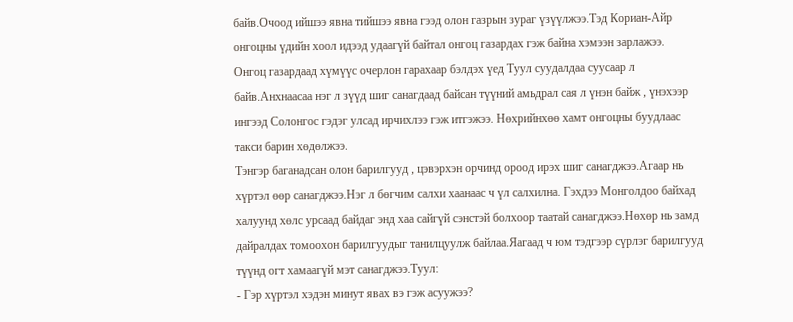байв.Очоод ийшээ явна тийшээ явна гээд олон газрын зураг үзүүлжээ.Тэд Кориан-Айр онгоцны үдийн хоол идээд удаагүй байтал онгоц газардах гэж байна хэмээн зарлажээ.
Онгоц газардаад хүмүүс очерлон гарахаар бэлдэх үед Туул суудалдаа суусаар л байв.Анхнаасаа нэг л зүүд шиг санагдаад байсан түүний амьдрал сая л үнэн байж , үнэхээр ингээд Солонгос гэдэг улсад ирчихлээ гэж итгэжээ. Нөхрийнхөө хамт онгоцны буудлаас такси барин хөдөлжээ.
Тэнгэр баганадсан олон барилгууд , цэвэрхэн орчинд ороод ирэх шиг санагджээ.Агаар нь хүртэл өөр санагджээ.Нэг л бөгчим салхи хаанаас ч үл салхилна. Гэхдээ Монголдоо байхад халуунд хөлс урсаад байдаг энд хаа сайгүй сэнстэй болхоор таатай санагджээ.Нөхөр нь замд дайралдах томоохон барилгуудыг танилцуулж байлаа.Яагаад ч юм тэдгээр сүрлэг барилгууд түүнд огт хамаагүй мэт санагджээ.Туул:
- Гэр хүртэл хэдэн минут явах вэ гэж асуужээ?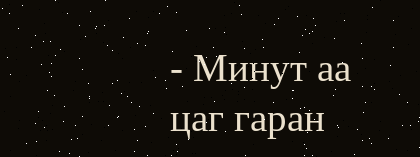- Минут аа цаг гаран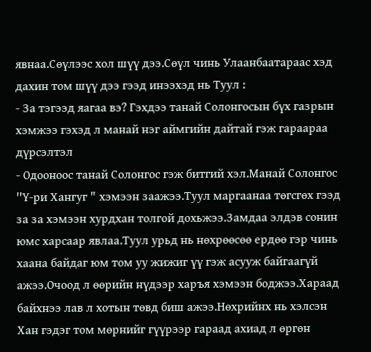явнаа.Сөүлээс хол шүү дээ.Сөүл чинь Улаанбаатараас хэд дахин том шүү дээ гээд инээхэд нь Туул :
- За тэгээд яагаа вэ? Гэхдээ танай Солонгосын бүх газрын хэмжээ гэхэд л манай нэг аймгийн дайтай гэж гараараа дүрсэлтэл
- Одооноос танай Солонгос гэж битгий хэл.Манай Солонгос ''Ү-ри Хангуг " хэмээн заажээ.Туул маргаанаа төгсгөх гээд за за хэмээн хурдхан толгой дохьжээ.Замдаа элдэв сонин юмс харсаар явлаа.Туул урьд нь нөхрөөсөө ердөө гэр чинь хаана байдаг юм том уу жижиг үү гэж асууж байгаагүй ажээ.Очоод л өөрийн нүдээр харъя хэмээн боджээ.Хараад байхнээ лав л хотын төвд биш ажээ.Нөхрийнх нь хэлсэн Хан гэдэг том мөрнийг гүүрээр гараад ахиад л өргөн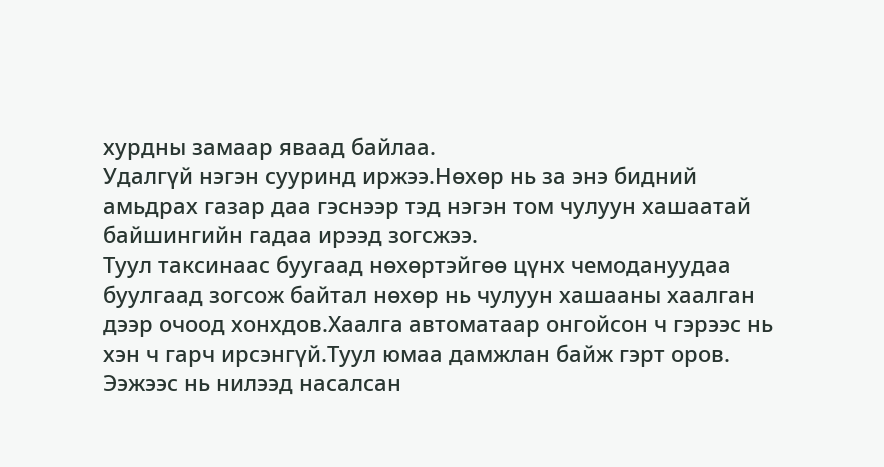хурдны замаар яваад байлаа.
Удалгүй нэгэн сууринд иржээ.Нөхөр нь за энэ бидний амьдрах газар даа гэснээр тэд нэгэн том чулуун хашаатай байшингийн гадаа ирээд зогсжээ.
Туул таксинаас буугаад нөхөртэйгөө цүнх чемодануудаа буулгаад зогсож байтал нөхөр нь чулуун хашааны хаалган дээр очоод хонхдов.Хаалга автоматаар онгойсон ч гэрээс нь хэн ч гарч ирсэнгүй.Туул юмаа дамжлан байж гэрт оров.
Ээжээс нь нилээд насалсан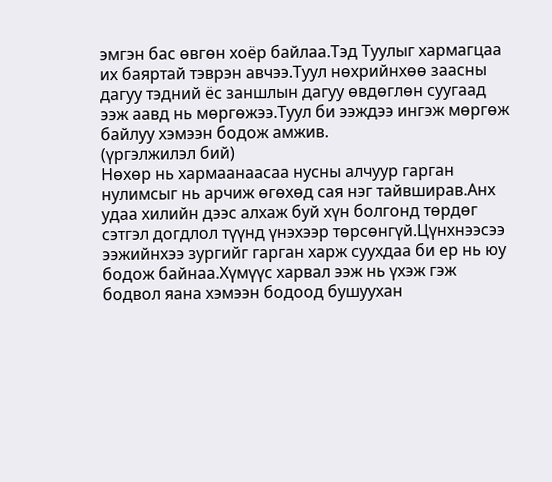эмгэн бас өвгөн хоёр байлаа.Тэд Туулыг хармагцаа их баяртай тэврэн авчээ.Туул нөхрийнхөө заасны дагуу тэдний ёс заншлын дагуу өвдөглөн суугаад ээж аавд нь мөргөжээ.Туул би ээждээ ингэж мөргөж байлуу хэмээн бодож амжив.
(үргэлжилэл бий)
Нөхөр нь хармаанаасаа нусны алчуур гарган нулимсыг нь арчиж өгөхөд сая нэг тайвширав.Анх удаа хилийн дээс алхаж буй хүн болгонд төрдөг сэтгэл догдлол түүнд үнэхээр төрсөнгүй.Цүнхнээсээ ээжийнхээ зургийг гарган харж суухдаа би ер нь юу бодож байнаа.Хүмүүс харвал ээж нь үхэж гэж бодвол яана хэмээн бодоод бушуухан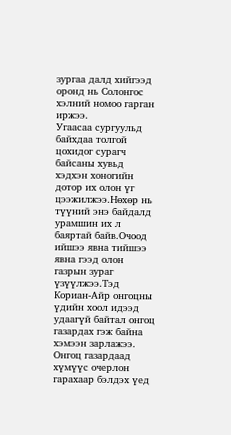зургаа далд хийгээд оронд нь Солонгос хэлний номоо гарган иржээ.
Угаасаа сургуульд байхдаа толгой цохидог сурагч байсаны хувьд хэдхэн хоногийн дотор их олон үг цээжилжээ.Нөхөр нь түүний энэ байдалд урамшин их л баяртай байв.Очоод ийшээ явна тийшээ явна гээд олон газрын зураг үзүүлжээ.Тэд Кориан-Айр онгоцны үдийн хоол идээд удаагүй байтал онгоц газардах гэж байна хэмээн зарлажээ.
Онгоц газардаад хүмүүс очерлон гарахаар бэлдэх үед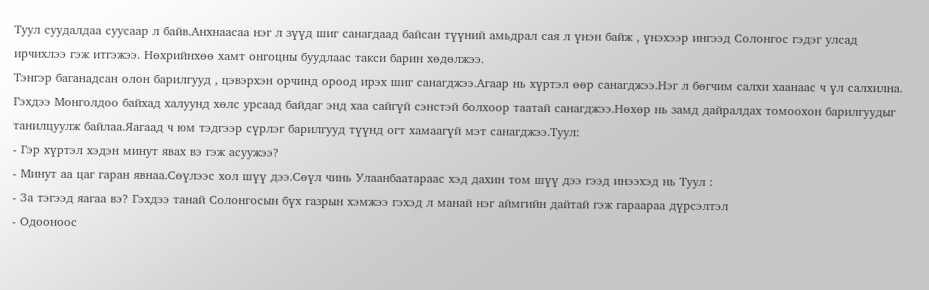Туул суудалдаа суусаар л байв.Анхнаасаа нэг л зүүд шиг санагдаад байсан түүний амьдрал сая л үнэн байж , үнэхээр ингээд Солонгос гэдэг улсад ирчихлээ гэж итгэжээ. Нөхрийнхөө хамт онгоцны буудлаас такси барин хөдөлжээ.
Тэнгэр баганадсан олон барилгууд , цэвэрхэн орчинд ороод ирэх шиг санагджээ.Агаар нь хүртэл өөр санагджээ.Нэг л бөгчим салхи хаанаас ч үл салхилна. Гэхдээ Монголдоо байхад халуунд хөлс урсаад байдаг энд хаа сайгүй сэнстэй болхоор таатай санагджээ.Нөхөр нь замд дайралдах томоохон барилгуудыг танилцуулж байлаа.Яагаад ч юм тэдгээр сүрлэг барилгууд түүнд огт хамаагүй мэт санагджээ.Туул:
- Гэр хүртэл хэдэн минут явах вэ гэж асуужээ?
- Минут аа цаг гаран явнаа.Сөүлээс хол шүү дээ.Сөүл чинь Улаанбаатараас хэд дахин том шүү дээ гээд инээхэд нь Туул :
- За тэгээд яагаа вэ? Гэхдээ танай Солонгосын бүх газрын хэмжээ гэхэд л манай нэг аймгийн дайтай гэж гараараа дүрсэлтэл
- Одооноос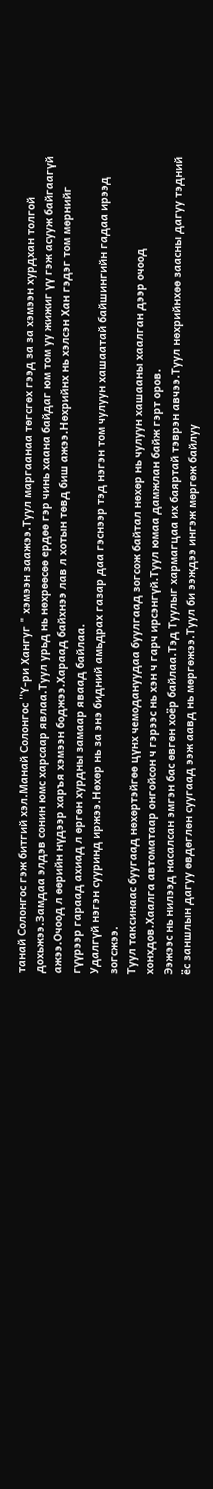танай Солонгос гэж битгий хэл.Манай Солонгос ''Ү-ри Хангуг " хэмээн заажээ.Туул маргаанаа төгсгөх гээд за за хэмээн хурдхан толгой дохьжээ.Замдаа элдэв сонин юмс харсаар явлаа.Туул урьд нь нөхрөөсөө ердөө гэр чинь хаана байдаг юм том уу жижиг үү гэж асууж байгаагүй ажээ.Очоод л өөрийн нүдээр харъя хэмээн боджээ.Хараад байхнээ лав л хотын төвд биш ажээ.Нөхрийнх нь хэлсэн Хан гэдэг том мөрнийг гүүрээр гараад ахиад л өргөн хурдны замаар яваад байлаа.
Удалгүй нэгэн сууринд иржээ.Нөхөр нь за энэ бидний амьдрах газар даа гэснээр тэд нэгэн том чулуун хашаатай байшингийн гадаа ирээд зогсжээ.
Туул таксинаас буугаад нөхөртэйгөө цүнх чемодануудаа буулгаад зогсож байтал нөхөр нь чулуун хашааны хаалган дээр очоод хонхдов.Хаалга автоматаар онгойсон ч гэрээс нь хэн ч гарч ирсэнгүй.Туул юмаа дамжлан байж гэрт оров.
Ээжээс нь нилээд насалсан эмгэн бас өвгөн хоёр байлаа.Тэд Туулыг хармагцаа их баяртай тэврэн авчээ.Туул нөхрийнхөө заасны дагуу тэдний ёс заншлын дагуу өвдөглөн суугаад ээж аавд нь мөргөжээ.Туул би ээждээ ингэж мөргөж байлуу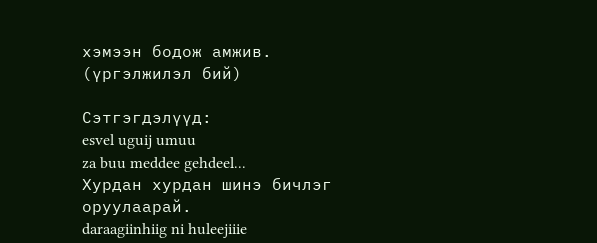хэмээн бодож амжив.
(үргэлжилэл бий)

Сэтгэгдэлүүд:
esvel uguij umuu
za buu meddee gehdeel...
Хурдан хурдан шинэ бичлэг оруулаарай.
daraagiinhiig ni huleejiiie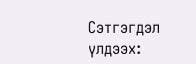Сэтгэгдэл үлдээх: